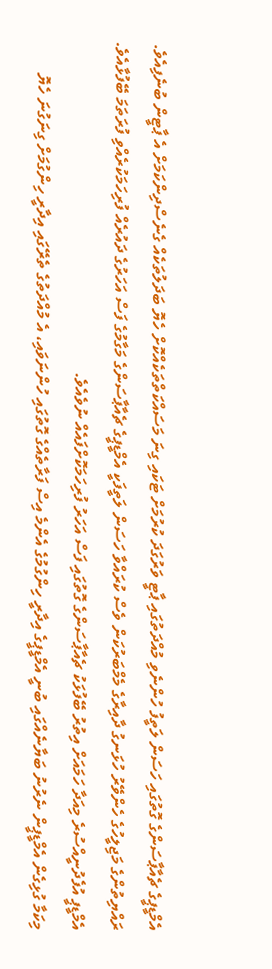އެމްޑީޕީގެ ޗެއާޕާސަންގެ ގޮތުގައި ހަސަން ލަތީފު ހުންނެވި މުއްދަތުގައި ޕާޓީ ވަރުގަދަ ކުރުމަށް ޓަކައި ގިނަ މަސައްކަތްތަކެއްކޮށް ހެޔޮ ބަދަލުތަކެއް ގެނެސްދިންކަމަށް އެ ޕާޓީން ބުނެފިއެވެ.
ރައްޔިތުންގެ މަޖިލީހުގެ ހެންވޭރު ހުޅަނގު ދާއިރާގެ މެމްބަރުކަން ވެސް ކުރައްވާ ހަސަން ލަތީފަކީ އެމްޑީޕީގެ ޗެއާޕާސަންގެ މަގާމުގެ ފަސް އަހަރުގެ ދައުރެއް ފުރިހަމަކުރެއްވި ފުރަތަމަ ބޭފުޅާއެވެ. އެމްޑީޕީ އުފެދުނީއްސުރެ މިއަދާ ހަމައަށް އިތުރު ބޭފުޅަކު ޗެއާޕާސަންގެ ގޮތުގައި ފަސް އަހަރު ފުރިހަމަކޮށްފައެއް ނުވެއެވެ.
މިކަމާ ގުޅިގެން އެމްޑީޕީން ނެރުނު ބަޔާނެއްގައި ބުނީ އެމްޑީޕީގެ އިދާރީ ހިންގުމުގެ އެންމެ އިސް ފަރާތެއްގެ ގޮތުގައި ހުންނަވައި، އެ މުއްދަތުގެ ތެރޭގައި އިދާރީ ހިންގުމަށް ގިނަގުނަ ހެޔޮ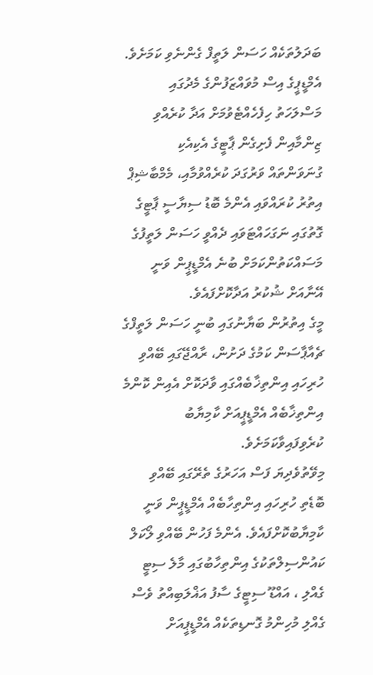ބަދަލުތަކެއް ހަސަން ލަތީފް ގެންނެވި ކަމަށެވެ. އެމްޑީޕީގެ އިސް މުވައްޒަފުންގެ މެދުގައި މަސްލަހަތު ހިފެހެއްޓެވުމަށް އަދާ ކުރެއްވި ޒިންމާއިން ފެށިގެން ޕާޓީގެ އެކިއެކި ގުނަވަންތައް ވަރުގަދަ ކުރެއްވުމާއި، މެމްބާޝިޕް އިތުރު ކުރައްވައި އެންމެ ބޮޑު ސިޔާސީ ޕާޓީގެ ގޮތުގައި ނަގަހައްޓަވައި ދެއްވީ ހަސަން ލަތީފުގެ މަސައްކަތުންކަމަށް ބުނެ އެމްޑީޕީން ވަނީ އޭނާއަށް ޝުކުރު އަދާކޮށްފައެވެ.
މީގެ އިތުރުން ބަޔާނުގައި ބުނީ ހަސަން ލަތީފްގެ ޗެއާޕާސަން ކަމުގެ ދަށުން، ރާއްޖޭގައި ބޭއްވި ހުރިހައި އިންތިޚާބެއްގައި ވާދަކޮށް އެއިން ކޮންމެ އިންތިޚާބެއް އެމްޑީޕީއަށް ކާމިޔާބު ކުރެވިފައިވާކަމަށެވެ.
މިވޭތުވެދިޔަ ފަސް އަހަރުގެ ތެރޭގައި ބޭއްވި ބޮޑެތި ހުރިހައި އިންތިހާބެއް އެމްޑީޕީން ވަނީ ކާމިޔާބުކޮށްފައެވެ. އެންމެ ފަހުން ބޭއްވި ލޯކަލް ކައުންސިލްތަކުގެ އިންތިހާބުގައި މާލެ ސިޓީ ގެއްލި ، އައްޑޫ ސިޓީގެ ސާފު އަޣްލަބިއްތު ވެސް ގެއްލި މުހިންމު ގޮނޑިތަކެއް އެމްޑީޕީއަށް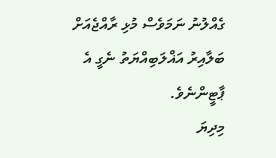ގެއްލުނު ނަމަވެސް މުޅި ރާއްޖެއަށް ބަލާއިރު އަޣްލަބިއްޔަތު ނެގީ އެ ޕާޓީންނެވެ.
މިދިޔަ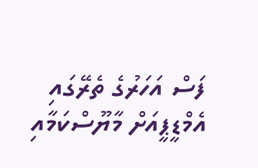ފަސް އަހަރުގެ ތެރޭގައި އެމްޑީޕީއަށް މާޔޫސްކަމާއި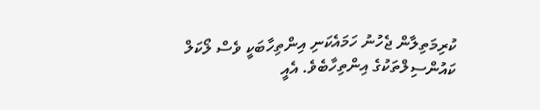ކުރިމަތިލާން ޖެހުނު ހަމައެކަނި އިންތިހާބަކީ ވެސް ލޯކަލް ކައުންސިލްތަކުގެ އިންތިހާބެވެ. އެއީ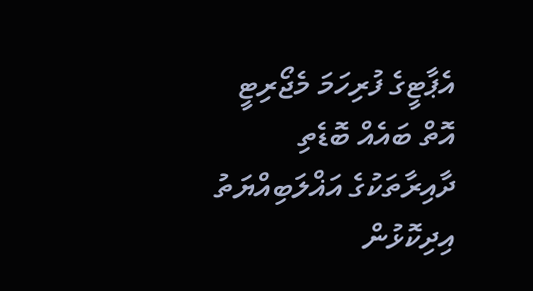އެޕާޓީގެ ފުރިހަމަ މެޖޯރިޓީ އޮތް ބައެއް ބޮޑެތި ދާއިރާތަކުގެ އަޣްލަބިއްޔަތު އިދިކޮޅުން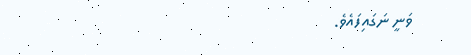ވަނީ ނަގައިފައެވެ.